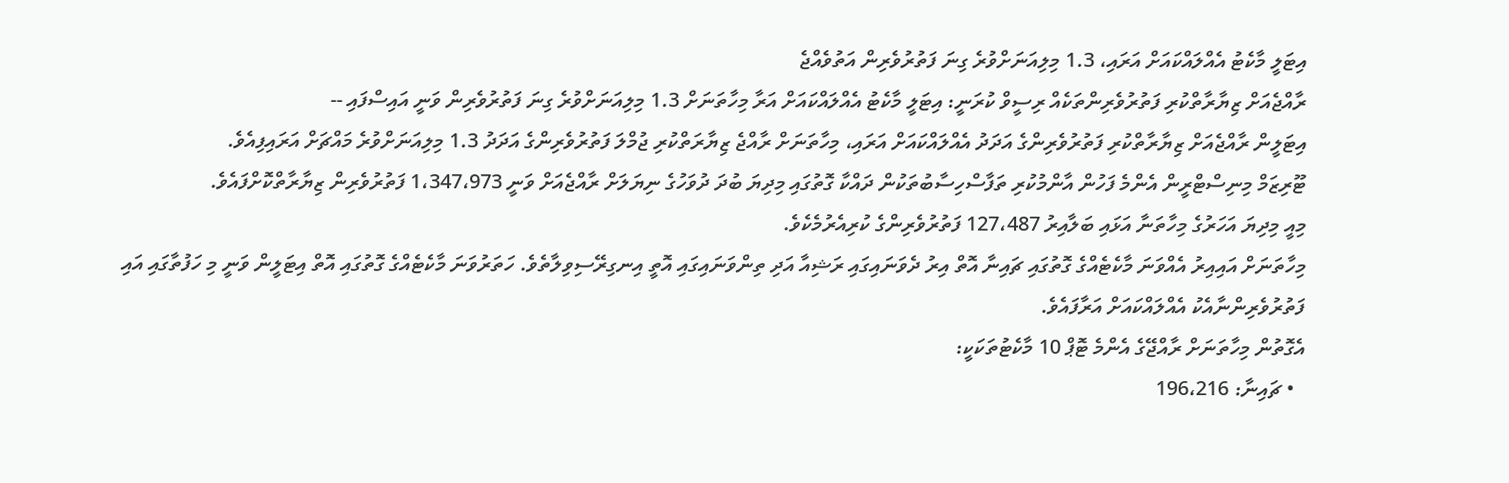އިޓަލީ މާކެޓު އެއްލައްކައަށް އަރައި، 1.3 މިލިއަނަށްވުރެ ގިނަ ފަތުރުވެރިން އަތުވެއްޖެ
ރާއްޖެއަށް ޒިޔާރާތްކުރި ފަތުރުވެރިންތަކެއް ރިސީވް ކުރަނީ: އިޓަލީ މާކެޓު އެއްލައްކައަށް އަރާ މިހާތަނަށް 1.3 މިލިއަނަށްވުރެ ގިނަ ފަތުރުވެރިން ވަނީ އައިސްފައި --
އިޓަލީން ރާއްޖެއަށް ޒިޔާރާތްކުރި ފަތުރުވެރިންގެ އަދަދު އެއްލައްކައަށް އަރައި، މިހާތަނަށް ރާއްޖެ ޒިޔާރަތްކުރި ޖުމްލަ ފަތުރުވެރިންގެ އަދަދު 1.3 މިލިއަނަށްވުރެ މައްޗަށް އަރައިފިއެވެ.
ޓޫރިޒަމް މިނިސްޓްރީން އެންމެ ފަހުން އާންމުކުރި ތަފާސްހިސާބުތަކުން ދައްކާ ގޮތުގައި މިދިޔަ ބުދަ ދުވަހުގެ ނިޔަލަށް ރާއްޖެއަށް ވަނީ 1،347،973 ފަތުރުވެރިން ޒިޔާރާތްކޮށްފައެވެ.
މިއީ މިދިޔަ އަހަރުގެ މިހާތަނާ އަޅައި ބަލާއިރު 127،487 ފަތުރުވެރިންގެ ކުރިއެރުމެކެވެ.
މިހާތަނަށް އައިއިރު އެއްވަނަ މާކެޓެއްގެ ގޮތުގައި ޗައިނާ އޮތް އިރު ދެވަނައިގައި ރަޝިއާ އަދި ތިންވަނައިގައި އޮތީ އިނގިރޭސިވިލާތެވެ. ހަތަރުވަނަ މާކެޓެއްގެ ގޮތުގައި އޮތް އިޓަލީން ވަނީ މި ހަފުތާގައި އައި ފަތުރުވެރިންނާއެކު އެއްލައްކައަށް އަރާފައެވެ.
އެގޮތުން މިހާތަނަށް ރާއްޖޭގެ އެންމެ ޓޮޕް 10 މާކެޓުތަކަކީ:
  • ޗައިނާ: 196،216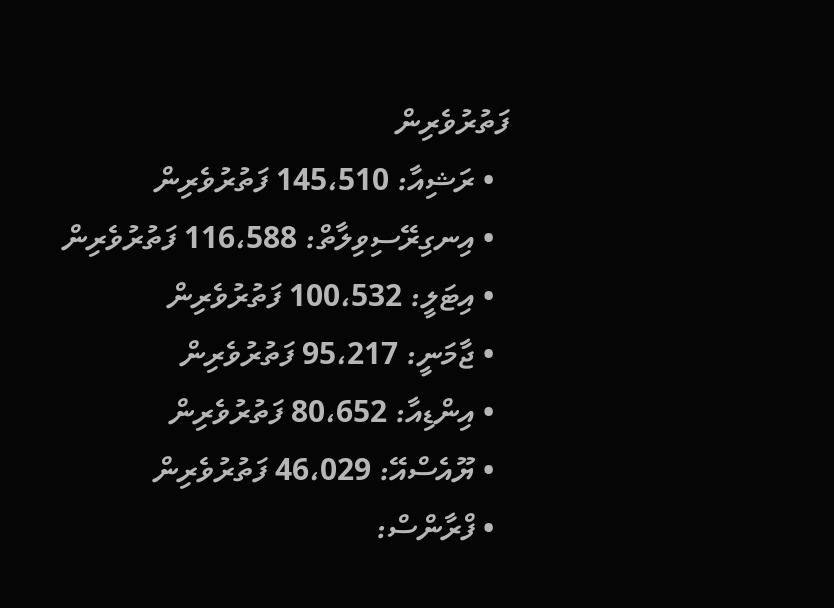ފަތުރުވެރިން
  • ރަޝިއާ: 145،510 ފަތުރުވެރިން
  • އިނގިރޭސިވިލާތް: 116،588 ފަތުރުވެރިން
  • އިޓަލީ: 100،532 ފަތުރުވެރިން
  • ޖާމަނީ: 95،217 ފަތުރުވެރިން
  • އިންޑިއާ: 80،652 ފަތުރުވެރިން
  • ޔޫއެސްއޭ: 46،029 ފަތުރުވެރިން
  • ފްރާންސް: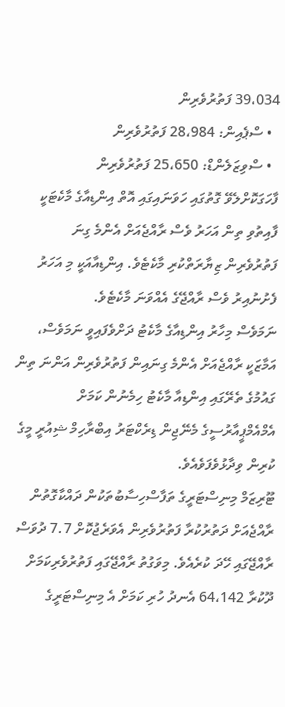39،034 ފަތުރުވެރިން
  • ސްޕެއިން: 28،984 ފަތުރުވެރިން
  • ސްވިޒަލެންޑް: 25،650 ފަތުރުވެރިން
ފާހަގަކޮށްލެވޭ ގޮތުގައި ހަވަނައިގައި އޮތް އިންޑިއާގެ މާކެޓަކީ ފާއިތުވި ތިން އަހަރު ވެސް ރާއްޖެއަށް އެންމެ ގިނަ ފަތުރުވެރިން ޒިޔާރަތްކުރި މާކެޓެވެ. އިންޑިއާއަކީ މި އަހަރު ފެށުނުއިރު ވެސް ރާއްޖޭގެ އެއްވަނަ މާކެޓެވެ.
ނަމަވެސް މިހާރު އިންޑިއާގެ މާކެޓު ދަށްވެފައިވީ ނަމަވެސް، އަމާޒަކީ ރާއްޖެއަށް އެންމެ ގިނައިން ފަތުރުވެރިން އަންނަ ތިން ގައުމުގެ ތެރޭގައި އިންޑިއާ މާކެޓު ހިމެނުން ކަމަށް އެމްއެމްޕީއާރުސީގެ މެނޭޖިން ޑިރެކްޓަރު އިބްރާހިމް ޝިއުރީ މީގެ ކުރިން ވިދާޅުވެފަވެއެވެ.
ޓޫރިޒަމް މިނިސްޓަރީގެ ތަފާސްހިސާބުތަކުން ދައްކާގޮތުން ރާއްޖެއަށް ދަތުރުކުރާ ފަތުރުވެރިން އެވަރެޖުކޮށް 7.7 ދުވަސް ރާއްޖޭގައި ހޭދަ ކުރެއެވެ. މިވަގުތު ރާއްޖޭގައި ފަތުރުވެރިކަމަށް ދޫކުރާ 64،142 އެނދު ހުރި ކަމަށް އެ މިނިސްޓަރީގެ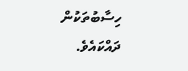ހިސާބުތަކުން ދައްކައެވެ.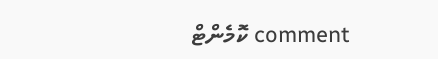comment ކޮމެންޓް